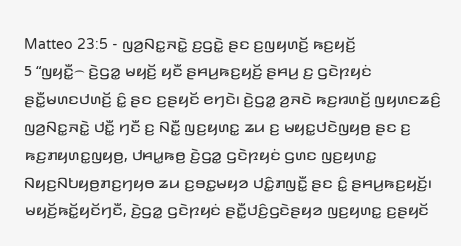Matteo 23:5 - ꤜꤤ꤬ꤡꤢ꤭ꤏꤢꤧ꤭ ꤢ꤬ꤞꤢꤧ꤭ ꤔꤢ ꤢ꤬ꤜꤟꤛꤢꤩ꤬ ꤒꤢ꤬ꤟꤢꤩ꤬
5 “ꤜꤟꤢꤪ꤭꤮ ꤢꤧ꤬ꤞꤤ꤭ ꤗꤟꤢꤩ꤬ ꤟꤢꤪ ꤔꤌꤣ꤬ꤒꤢ꤬ꤟꤢꤩ꤬ ꤔꤌꤣ꤬ ꤢ꤬ ꤞꤢꤧꤐꤟꤢꤦ ꤔꤢꤪ꤭ꤗꤛꤢꤓꤛꤢꤩ꤬ ꤢꤨ꤭ ꤔꤢ ꤢ꤬ꤔꤟꤢꤩ ꤕꤚꤢꤧ꤯ ꤢꤧ꤬ꤞꤤ꤭ ꤤ꤬ꤏꤢꤧ ꤒꤢ꤬ꤙꤛꤢꤩ꤬ ꤜꤟꤛꤢꤘꤢꤨ꤬ ꤜꤤ꤬ꤡꤢ꤭ꤏꤢꤧ꤭ ꤓꤢꤪ꤭ ꤚꤢꤪ ꤢ꤬ ꤡꤢꤪ꤭ ꤜꤢ꤬ꤟꤛꤢ꤭ ꤘꤣ ꤢ꤬ ꤗꤟꤢ꤭ꤓꤢꤧꤜꤟꤥ꤬ ꤔꤢ ꤢ꤬ ꤒꤢ꤬ꤊꤟꤛꤢ꤭ꤜꤟꤥ꤬, ꤓꤌꤣ꤭ꤒꤥ꤬ ꤢꤧ꤬ꤞꤤ꤭ ꤞꤢꤧꤐꤟꤢꤦ ꤞꤛꤢ ꤜꤢ꤬ꤟꤛꤢ꤭ ꤡꤟꤢ꤬ꤡꤝꤟꤥ꤬ꤊꤢ꤬ꤚꤟꤥ ꤘꤣ ꤢ꤬ꤋꤢ꤭ꤗꤟꤤ ꤓꤢꤨ꤭ꤊꤜꤢꤪ꤭ ꤔꤢ ꤢꤨ꤭ ꤔꤌꤣ꤬ꤒꤢ꤬ꤟꤢꤩ꤬꤯
ꤗꤟꤢꤩ꤬ꤒꤢꤩ꤭ꤟꤢꤩꤚꤢꤪ, ꤢꤧ꤬ꤞꤤ꤭ ꤞꤢꤧꤐꤟꤢꤦ ꤔꤢꤪ꤭ꤓꤢꤨ꤬ꤞꤢꤧꤔꤟꤤ ꤜꤢ꤬ꤟꤛꤢ꤭ ꤢ꤬ꤔꤟꤢꤩ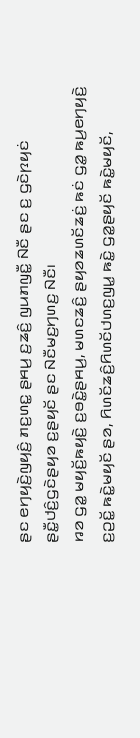ꤔꤢ ꤕꤚꤟꤢꤧ꤬ꤜꤟꤢꤨ꤬ ꤊꤢ꤬ꤛꤢ꤭ ꤔꤌꤣ꤬ ꤢ꤬ꤘꤢꤨ꤬ ꤜꤣꤊꤜꤢꤪ꤭ ꤡꤢꤪ ꤔꤢ ꤢ꤬ ꤞꤢꤧꤐꤟꤢꤦ ꤔꤢꤪ꤭ꤓꤢꤨ꤬ꤞꤢꤧꤔꤟꤤ ꤢ꤬ꤔꤟꤢꤩ ꤔꤢ ꤡꤢꤪꤗꤢ꤬ꤚꤛꤢ꤬ ꤡꤢꤪ꤯
ꤙꤤ ꤞꤤ꤭ ꤗꤟꤢꤩ꤬ꤒꤟꤢꤧ꤬ ꤢ꤬ꤋꤢꤧ꤭ꤔꤌꤣ꤬, ꤗꤛꤢꤘꤢꤨ꤬ ꤔꤟꤤꤘꤛꤢꤩꤘꤢꤦ꤬ ꤒꤢꤦ ꤞꤤ꤭ ꤒꤣ꤬ꤕꤚꤟꤢꤧ꤬ ꤢ꤬ꤑꤢꤩ꤭ ꤒꤢꤧ꤭ꤗꤟꤢꤩ ꤔꤤ, ꤖꤛꤢꤩꤘꤢꤨ꤬ꤖꤛꤢꤩꤓꤛꤢ꤬ꤜꤣ꤭ ꤒꤢꤧ꤭ ꤞꤤ꤭ꤔꤟꤢꤩ ꤒꤢꤧ꤭ꤗꤟꤢꤩ,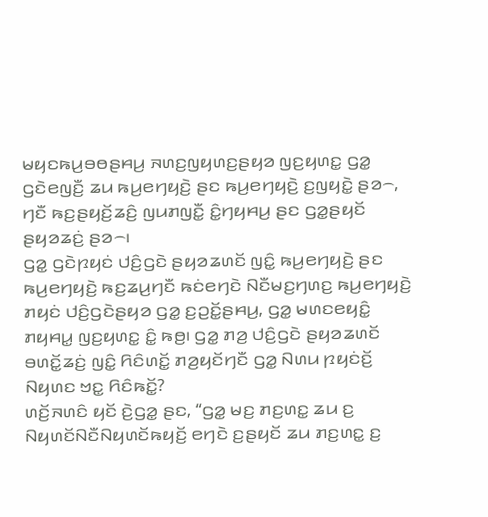ꤗꤟꤢꤒꤣ꤬ꤋꤥꤔꤌꤣ꤬ ꤏꤛꤢ꤬ꤜꤟꤛꤢ꤬ꤔꤟꤤ ꤜꤢ꤬ꤟꤛꤢ꤭ ꤞꤤ꤭ ꤞꤢꤧꤕꤜꤢꤪ꤬ ꤘꤣ ꤒꤣ꤬ꤕꤚꤟꤢꤧ꤬ ꤔꤢ ꤒꤣ꤬ꤕꤚꤟꤢꤧ꤬ ꤢ꤬ꤜꤟꤢꤧ꤭ ꤔꤤ꤮, ꤚꤢꤪ ꤒꤢ꤬ꤔꤟꤢꤩ꤬ꤘꤢꤨ꤬ ꤜꤣꤊꤜꤢꤪ꤭ ꤢꤨ꤭ꤚꤟꤌꤣ꤬ ꤔꤢ ꤞꤤ꤭ꤔꤟꤢꤩ ꤔꤟꤤꤘꤢꤦ꤬ ꤔꤤ꤮꤯
ꤞꤤ꤭ ꤞꤢꤧꤐꤟꤢꤦ ꤓꤢꤨ꤬ꤞꤢꤧ ꤔꤟꤤꤘꤛꤢꤩ ꤜꤢꤨ꤭ ꤒꤣ꤬ꤕꤚꤟꤢꤧ꤬ ꤔꤢ ꤒꤣ꤬ꤕꤚꤟꤢꤧ꤬ ꤒꤢ꤬ꤘꤣ꤬ꤚꤢꤪ ꤒꤢꤦꤕꤚꤢꤧ ꤡꤢꤪꤗꤢ꤬ꤚꤛꤢ꤬ ꤒꤣ꤬ꤕꤚꤟꤢꤧ꤬ ꤊꤟꤢꤦ ꤓꤢꤨ꤬ꤞꤢꤧꤔꤟꤤ ꤞꤤ꤭ ꤢ꤬ꤑꤢꤩ꤭ꤔꤌꤣ꤬, ꤞꤤ꤭ ꤗꤛꤢꤕꤟꤢꤨ꤭ ꤊꤟꤌꤣ꤭ ꤜꤢ꤬ꤟꤛꤢ꤭ ꤢꤨ꤭ ꤒꤥ꤬꤯ ꤞꤤ꤭ ꤊꤤ꤬ ꤓꤢꤨ꤬ꤞꤢꤧ ꤔꤟꤤꤘꤛꤢꤩ ꤋꤛꤢꤩ꤭ꤘꤢꤦ꤬ ꤜꤢꤨ꤭ ꤖꤢꤨꤛꤢꤩ꤭ ꤊꤤ꤬ꤟꤢꤩꤚꤢꤪ ꤞꤤ꤭ ꤡꤛꤣ ꤐꤟꤢꤦꤢꤩ꤬ ꤡꤟꤛꤢ ꤠꤢ꤭ ꤖꤢꤨꤒꤢꤩ꤭?
ꤛꤢꤩ꤬ꤏꤛꤢꤨ ꤟꤢꤩ ꤢꤧ꤬ꤞꤤ꤭ ꤔꤢ, “ꤞꤤ꤭ ꤗꤢ꤬ ꤊꤢ꤬ꤛꤢ꤭ ꤘꤣ ꤢ꤬ ꤡꤟꤛꤢꤩꤡꤢꤪꤡꤟꤛꤢꤩꤒꤟꤢꤩ꤬ ꤕꤚꤢꤧ ꤢ꤬ꤔꤟꤢꤩ ꤘꤣ ꤊꤢ꤬ꤛꤢ꤭ ꤢ꤬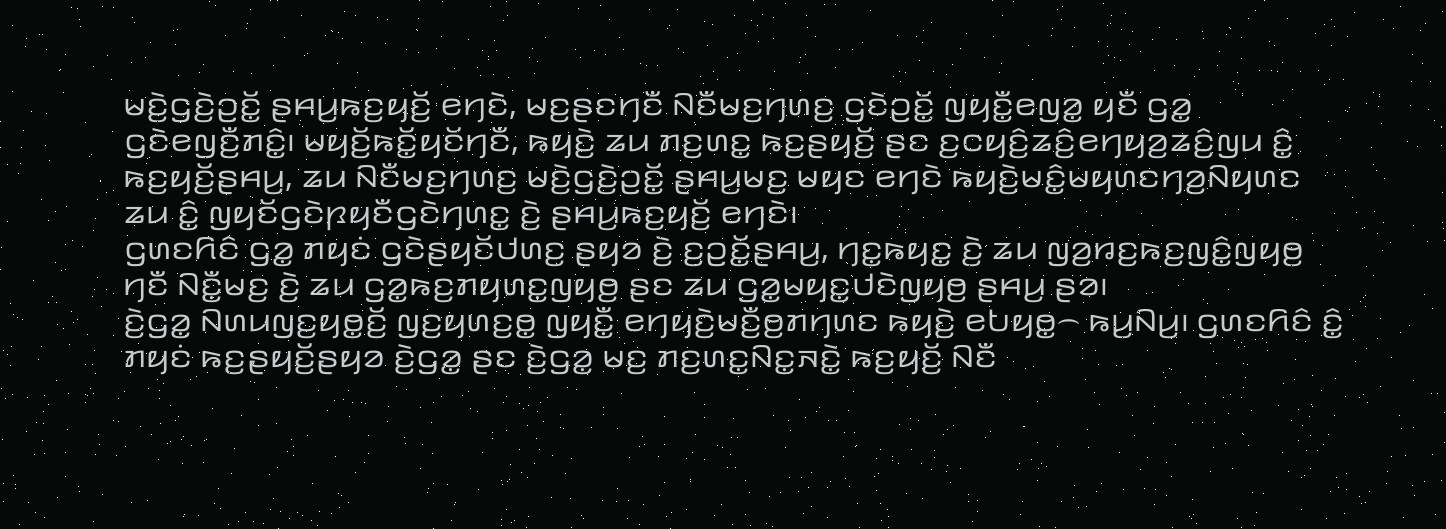ꤗꤢꤧ꤬ꤞꤢꤧ꤬ꤑꤢꤩ꤭ ꤔꤌꤣ꤬ꤒꤢ꤬ꤟꤢꤩ꤬ ꤕꤚꤢꤧ, ꤗꤢ꤬ꤔꤢꤚꤢꤪ ꤡꤢꤪꤗꤢ꤬ꤚꤛꤢ꤬ ꤞꤢꤧꤑꤢꤩ꤭ ꤜꤟꤢꤪ꤭ꤕꤜꤤ꤭ ꤟꤢꤪ ꤞꤤ꤭ ꤞꤢꤧꤕꤜꤢꤪ꤬ꤊꤢꤨ꤭꤯ ꤗꤟꤢꤩ꤬ꤒꤢꤩ꤭ꤟꤢꤩꤚꤢꤪ, ꤒꤟꤢꤧ꤬ ꤘꤣ ꤊꤢ꤬ꤛꤢ꤭ ꤒꤢ꤬ꤔꤟꤢꤩ꤬ ꤔꤢ ꤢ꤬ꤍꤟꤢꤨ꤬ꤘꤢꤨ꤬ꤕꤚꤟꤤ꤬ꤘꤢꤨ꤬ꤜꤣ ꤢꤨ꤭ ꤒꤢ꤬ꤟꤢꤩ꤬ꤔꤌꤣ꤬, ꤘꤣ ꤡꤢꤪꤗꤢ꤬ꤚꤛꤢ꤬ ꤗꤢꤧ꤬ꤞꤢꤧ꤬ꤑꤢꤩ꤭ ꤔꤌꤣ꤬ꤗꤢ꤬ ꤗꤟꤢ ꤕꤚꤢꤧ ꤒꤟꤢꤧ꤬ꤗꤢꤨ꤭ꤗꤟꤛꤢꤚꤤ꤬ꤡꤟꤛꤢ ꤘꤣ ꤢꤨ꤭ ꤜꤟꤢꤩꤞꤢꤧꤐꤟꤢꤪꤞꤢꤧꤚꤛꤢ꤭ ꤢꤧ꤬ ꤔꤌꤣ꤬ꤒꤢ꤬ꤟꤢꤩ꤬ ꤕꤚꤢꤧ꤯
ꤞꤛꤢꤖꤢꤨ ꤞꤤ꤭ ꤊꤟꤢꤦ ꤞꤢꤧꤔꤟꤢꤩꤓꤛꤢ꤬ ꤔꤟꤤ ꤢꤧ꤬ ꤢ꤬ꤑꤢꤩ꤭ꤔꤌꤣ꤬, ꤚꤢ꤭ꤒꤟꤢ꤭ ꤢꤧ꤬ ꤘꤣ ꤜꤤ꤬ꤙꤢ꤬ꤒꤢ꤬ꤜꤢꤨ꤭ꤜꤟꤥ꤬ ꤚꤢꤪ ꤡꤢꤪ꤭ꤗꤢ꤬ ꤢꤧ꤬ ꤘꤣ ꤞꤤ꤭ꤒꤢ꤬ꤊꤟꤛꤢ꤭ꤜꤟꤥ꤬ ꤔꤢ ꤘꤣ ꤞꤤ꤭ꤗꤟꤢ꤭ꤓꤢꤧꤜꤟꤥ꤬ ꤔꤌꤣ꤬ ꤔꤤ꤯
ꤢꤧ꤬ꤞꤤ꤭ ꤡꤛꤣꤜꤢ꤬ꤟꤥ꤭ꤢꤩ꤬ ꤜꤢ꤬ꤟꤛꤢ꤬ꤥ꤭ ꤜꤟꤢꤪ꤭ ꤕꤚꤟꤢꤧ꤬ꤗꤢꤪ꤬ꤥ꤬ꤊꤚꤛꤢ ꤒꤟꤢꤧ꤬ ꤕꤝꤟꤥ꤭꤮ ꤒꤣ꤬ꤡꤣ꤬꤯ ꤞꤛꤢꤖꤢꤨ ꤢꤨ꤭ ꤊꤟꤢꤦ ꤒꤢ꤬ꤔꤟꤢꤩ꤬ꤔꤟꤤ ꤢꤧ꤬ꤞꤤ꤭ ꤔꤢ ꤢꤧ꤬ꤞꤤ꤭ ꤗꤢ꤬ ꤊꤢ꤬ꤛꤢ꤭ꤡꤢ꤭ꤏꤢꤧ꤭ ꤒꤢ꤬ꤟꤢꤩ꤬ ꤡꤢꤪ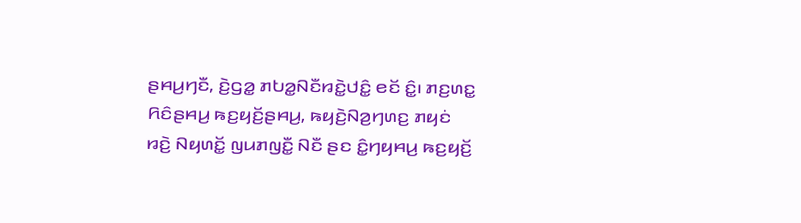ꤔꤌꤣ꤬ꤚꤢꤪ, ꤢꤧ꤬ꤞꤤ꤭ ꤊꤝꤤ꤭ꤡꤢꤪꤙꤢꤧ꤭ꤓꤢꤨ꤭ ꤕꤢꤩ ꤢꤨ꤭꤯ ꤊꤢ꤬ꤛꤢ꤭ ꤖꤢꤨꤔꤌꤣ꤬ ꤒꤢ꤬ꤟꤢꤩ꤬ꤔꤌꤣ꤬, ꤒꤟꤢꤧ꤬ꤡꤤ꤬ꤚꤛꤢ꤬ ꤊꤟꤢꤦ ꤙꤢꤧ꤬ ꤡꤟꤛꤢꤩ꤭ ꤜꤣꤊꤜꤢꤪ꤭ ꤡꤢꤪ ꤔꤢ ꤢꤨ꤭ꤚꤟꤌꤣ꤬ ꤒꤢ꤬ꤟꤢꤩ꤬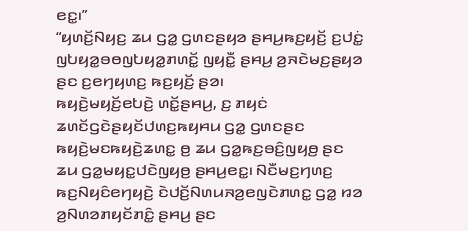ꤕꤢ꤭꤯”
“ꤟꤛꤢꤩ꤬ꤡꤟꤢ꤬ ꤘꤣ ꤞꤤ꤭ ꤞꤛꤢꤔꤟꤤ ꤔꤌꤣ꤬ꤒꤢ꤬ꤟꤢꤩ꤬ ꤢ꤬ꤓꤢꤦ꤭ ꤜꤝꤟꤤ꤭ꤋꤥꤜꤝꤟꤤ꤭ꤊꤛꤢꤩ꤭ ꤜꤟꤢꤪ꤭ ꤔꤌꤣ꤬ ꤤ꤬ꤏꤢꤧꤗꤢ꤬ꤔꤟꤤ ꤔꤢ ꤢ꤬ꤕꤚꤟꤛꤢ꤬ ꤒꤢ꤬ꤟꤢꤩ꤬ ꤔꤤ꤯
ꤒꤟꤢꤧ꤬ꤗꤟꤢꤩ꤬ꤕꤝꤢꤧ꤬ ꤛꤢꤩ꤭ꤔꤌꤣ꤬, ꤢ꤬ ꤊꤟꤢꤦ ꤘꤛꤢꤩꤞꤢꤧꤔꤟꤢꤩꤓꤛꤢ꤬ꤒꤟꤌꤣ ꤞꤤ꤭ ꤞꤛꤢꤔꤢ ꤒꤟꤢꤧ꤬ꤗꤢꤒꤟꤢꤧ꤬ꤘꤛꤢ꤭ ꤥ꤬ ꤘꤣ ꤞꤤ꤭ꤒꤢ꤬ꤋꤢꤨ꤬ꤜꤟꤥ꤬ ꤔꤢ ꤘꤣ ꤞꤤ꤭ꤗꤟꤢ꤭ꤓꤢꤧꤜꤟꤥ꤬ ꤔꤌꤣ꤬ꤕꤢ꤭꤯ ꤡꤢꤪꤗꤢ꤬ꤚꤛꤢ꤬ ꤒꤢ꤬ꤡꤟꤢꤨꤕꤚꤟꤢꤧ꤬ ꤢꤧꤓꤢꤩ꤬ꤡꤛꤣꤏꤤ꤬ꤕꤜꤢꤧꤊꤛꤢ꤭ ꤞꤤ꤭ ꤙꤤ ꤤ꤬ꤡꤛꤤꤊꤟꤢꤩꤊꤢꤨ꤭ ꤔꤌꤣ꤬ ꤔꤢ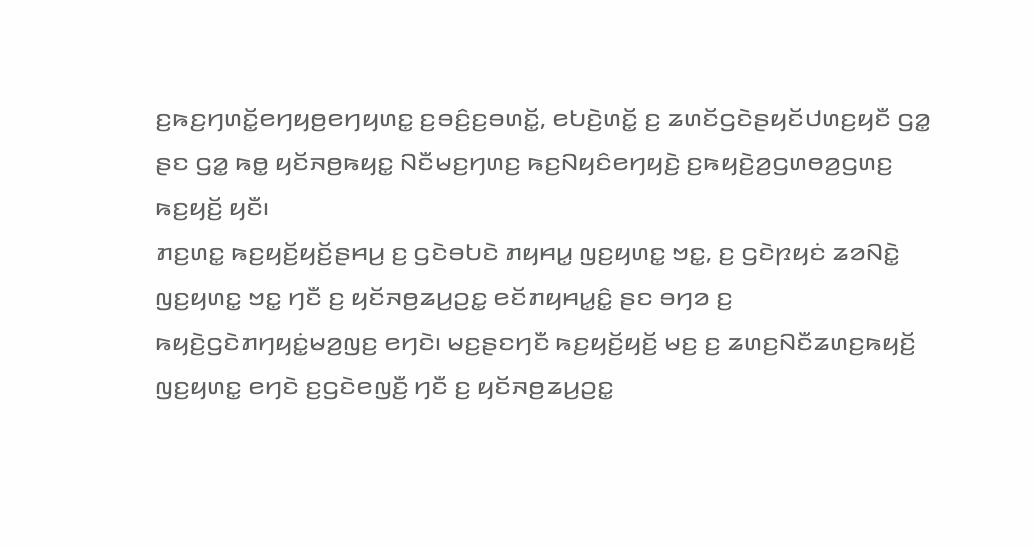ꤢ꤬ꤒꤢ꤬ꤚꤛꤢꤩ꤭ꤕꤚꤟꤥ꤬ꤕꤚꤟꤛꤢ꤭ ꤢ꤬ꤋꤢꤨ꤬ꤢ꤬ꤋꤛꤢꤩ꤭, ꤕꤝꤢꤧ꤬ꤛꤢꤩ꤭ ꤢ꤬ ꤘꤛꤢꤩꤞꤢꤧꤔꤟꤢꤩꤓꤛꤢ꤬ꤟꤢꤪ ꤞꤤ꤭ ꤔꤢ ꤞꤤ꤭ ꤒꤥ꤭ ꤟꤢꤩꤏꤥ꤬ꤒꤟꤢ꤭ ꤡꤢꤪꤗꤢ꤬ꤚꤛꤢ꤬ ꤒꤢ꤬ꤡꤟꤢꤨꤕꤚꤟꤢꤧ꤬ ꤢ꤬ꤒꤟꤢꤧ꤬ꤤ꤬ꤞꤛꤥꤤ꤬ꤞꤛꤢ꤬ ꤒꤢ꤬ꤟꤢꤩ꤬ ꤟꤢꤪ꤯
ꤊꤢ꤬ꤛꤢ꤭ ꤒꤢ꤬ꤟꤢꤩ꤬ꤟꤢꤩ꤬ꤔꤌꤣ꤬ ꤢ꤬ ꤞꤢꤧꤋꤝꤢꤧ ꤊꤟꤌꤣ꤭ ꤜꤢ꤬ꤟꤛꤢ꤭ ꤠꤢ꤭, ꤢ꤬ ꤞꤢꤧꤐꤟꤢꤦ ꤘꤤꤡꤢꤧ꤭ ꤜꤢ꤬ꤟꤛꤢ꤭ ꤠꤢ꤭ ꤚꤢꤪ ꤢ꤬ ꤟꤢꤩꤏꤥ꤬ꤘꤣ꤬ꤑꤢ꤭ ꤕꤢꤩꤊꤟꤌꤣ꤭ꤢꤨ꤭ ꤔꤢ ꤋꤚꤤ ꤢ꤬ ꤒꤟꤢꤧ꤬ꤞꤢꤧꤊꤚꤟꤢꤦ꤭ꤗꤤ꤬ꤜꤢ꤬ ꤕꤚꤢꤧ꤯ ꤗꤢ꤬ꤔꤢꤚꤢꤪ ꤒꤢ꤬ꤟꤢꤩ꤬ꤟꤢꤩ꤬ ꤗꤢ꤬ ꤢ꤬ ꤘꤛꤢ꤬ꤡꤢꤪꤘꤛꤢ꤬ꤒꤟꤢꤩ꤬ ꤜꤢ꤬ꤟꤛꤢ꤭ ꤕꤚꤢꤧ ꤢ꤬ꤞꤢꤧꤕꤜꤢꤪ꤬ ꤚꤢꤪ ꤢ꤬ ꤟꤢꤩꤏꤥ꤬ꤘꤣ꤬ꤑꤢ꤭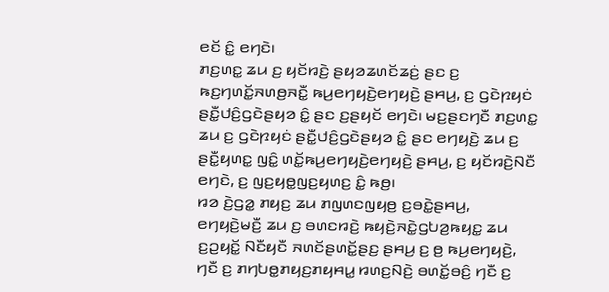ꤕꤢꤩ ꤢꤨ꤭ ꤕꤚꤢꤧ꤯
ꤊꤢ꤬ꤛꤢ꤭ ꤘꤣ ꤢ꤬ ꤟꤢꤩꤙꤢꤧ꤬ ꤔꤟꤤꤘꤛꤢꤩꤘꤢꤦ꤬ ꤔꤢ ꤢ꤬ ꤒꤢ꤬ꤚꤛꤢꤩ꤭ꤏꤛꤥ꤬ꤏꤢꤪ꤭ ꤒꤣ꤬ꤕꤚꤟꤢꤧ꤬ꤕꤚꤟꤢꤧ꤬ ꤔꤌꤣ꤬, ꤢ꤬ ꤞꤢꤧꤐꤟꤢꤦ ꤔꤢꤪ꤭ꤓꤢꤨ꤬ꤞꤢꤧꤔꤟꤤ ꤢꤨ꤭ ꤔꤢ ꤢ꤬ꤔꤟꤢꤩ ꤕꤚꤢꤧ꤯ ꤗꤢ꤬ꤔꤢꤚꤢꤪ ꤊꤢ꤬ꤛꤢ꤭ ꤘꤣ ꤢ꤬ ꤞꤢꤧꤐꤟꤢꤦ ꤔꤢꤪ꤭ꤓꤢꤨ꤬ꤞꤢꤧꤔꤟꤤ ꤢꤨ꤭ ꤔꤢ ꤕꤚꤟꤢꤧ꤬ ꤘꤣ ꤢ꤬ ꤔꤢꤪ꤭ꤟꤛꤢ꤭ ꤜꤢꤨ꤭ ꤛꤢꤩ꤭ꤒꤣ꤬ꤕꤚꤟꤢꤧ꤬ꤕꤚꤟꤢꤧ꤬ ꤔꤌꤣ꤬, ꤢ꤬ ꤟꤢꤩꤙꤢꤧ꤬ꤡꤢꤪ ꤕꤚꤢꤧ, ꤢ꤬ ꤜꤢ꤬ꤟꤥ꤭ꤜꤢ꤬ꤟꤛꤢ꤬ ꤢꤨ꤭ ꤒꤥ꤬꤯
ꤙꤤ ꤢꤧ꤬ꤞꤤ꤭ ꤊꤟꤢ꤬ ꤘꤣ ꤊꤜꤛꤢꤜꤟꤥ꤬ ꤢ꤬ꤋꤢꤧ꤭ꤔꤌꤣ꤬, ꤕꤚꤟꤢꤧ꤬ꤗꤢꤪ꤬ ꤘꤣ ꤢ꤬ ꤋꤛꤢꤙꤢꤧ꤬ ꤒꤟꤢꤧ꤬ꤏꤢꤧ꤭ꤞꤝꤤ꤬ꤒꤟꤢ꤭ ꤘꤣ ꤢ꤬ꤑꤟꤢꤩ꤭ ꤡꤢꤪꤟꤢꤪ ꤏꤛꤢꤩꤔꤛꤢꤩ꤭ꤔꤢ꤬ ꤔꤌꤣ꤬ ꤢ꤬ ꤥ꤬ ꤒꤣ꤬ꤕꤚꤟꤢꤧ꤬, ꤚꤢꤪ ꤢ꤬ ꤊꤚꤝꤥ꤭ꤊꤟꤢ꤬ꤊꤟꤌꤣ꤭ ꤙꤛꤢ꤬ꤡꤢꤧ꤬ ꤋꤛꤢꤩ꤭ꤋꤢꤨ꤬ ꤚꤢꤪ ꤢ꤬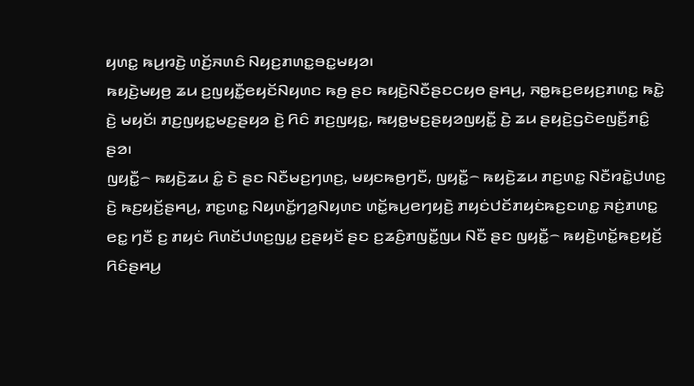ꤟꤛꤢ꤭ ꤒꤣ꤬ꤙꤢꤧ꤬ ꤛꤢꤩ꤬ꤏꤛꤢꤨ ꤡꤟꤢ꤬ꤊꤛꤢ꤭ꤋꤢ꤭ꤗꤟꤤ꤯
ꤒꤟꤢꤧ꤬ꤗꤟꤥ꤬ ꤘꤣ ꤢ꤬ꤜꤟꤢꤪ꤭ꤕꤟꤢꤩꤡꤟꤛꤢ ꤒꤥ꤬ ꤔꤢ ꤒꤟꤢꤧ꤬ꤡꤢꤪꤔꤢꤍꤟꤥ ꤔꤌꤣ꤬, ꤏꤥ꤭ꤒꤢ꤬ꤕꤟꤢ꤬ꤊꤛꤢ꤭ ꤒꤢꤧ꤭ ꤢꤧ꤬ ꤗꤟꤢꤩ꤯ ꤊꤢ꤬ꤜꤟꤢ꤭ꤗꤢ꤬ꤔꤟꤤ ꤢꤧ꤬ ꤖꤢꤨ ꤊꤢ꤬ꤜꤟꤢ꤭, ꤒꤟꤥ꤭ꤗꤢ꤬ꤔꤟꤤꤜꤟꤢꤪ꤭ ꤢꤧ꤬ ꤘꤣ ꤔꤟꤢꤧ꤬ꤞꤢꤧꤕꤜꤢꤪ꤬ꤊꤢꤨ꤭ ꤔꤤ꤯
ꤜꤟꤢꤪ꤭꤮ ꤒꤟꤢꤧ꤬ꤘꤣ ꤢꤨ꤭ ꤢꤧ ꤔꤢ ꤡꤢꤪꤗꤢ꤬ꤚꤛꤢ꤬, ꤗꤟꤢꤒꤥ꤬ꤚꤢꤪ, ꤜꤟꤢꤪ꤭꤮ ꤒꤟꤢꤧ꤬ꤘꤣ ꤊꤢ꤬ꤛꤢ꤭ ꤡꤢꤪꤙꤢꤧ꤭ꤓꤛꤢ꤬ ꤢꤧ꤬ ꤒꤢ꤬ꤟꤢꤩ꤬ꤔꤌꤣ꤬, ꤊꤢ꤬ꤛꤢ꤭ ꤡꤟꤛꤢꤩ꤭ꤚꤤ꤬ꤡꤟꤛꤢ ꤛꤢꤩ꤭ꤒꤣ꤬ꤕꤚꤟꤢꤧ꤬ ꤊꤟꤢꤦꤓꤢꤩꤊꤟꤢꤦꤒꤢ꤬ꤢꤛꤢ꤭ ꤏꤢꤦ꤬ꤊꤛꤢ꤭ ꤕꤢ꤭ ꤚꤢꤪ ꤢ꤬ ꤊꤟꤢꤦ ꤖꤛꤢꤩꤓꤛꤢ꤬ꤜꤣ꤭ ꤢ꤬ꤔꤟꤢꤩ ꤔꤢ ꤢ꤬ꤘꤢꤨ꤬ꤊꤜꤢꤪ꤭ꤜꤣ ꤡꤢꤪ ꤔꤢ ꤜꤟꤢꤪ꤭꤮ ꤒꤟꤢꤧ꤬ꤛꤢꤩ꤭ꤒꤢ꤬ꤟꤢꤩ꤬ ꤖꤢꤨꤔꤌꤣ꤬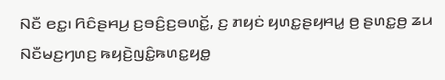ꤡꤢꤪ ꤕꤢ꤭꤯ ꤖꤢꤨꤔꤌꤣ꤬ ꤢ꤬ꤋꤢꤨ꤬ꤢ꤬ꤋꤛꤢꤩ꤭, ꤢ꤬ ꤊꤟꤢꤦ ꤟꤛꤢ꤭ꤔꤟꤌꤣ꤭ ꤥ꤬ ꤔꤛꤢ꤭ꤥ꤬ ꤘꤣ ꤡꤢꤪꤗꤢ꤬ꤚꤛꤢ꤬ ꤒꤟꤢꤧ꤬ꤜꤢꤨ꤭ꤒꤛꤢ꤭ꤟꤥ꤭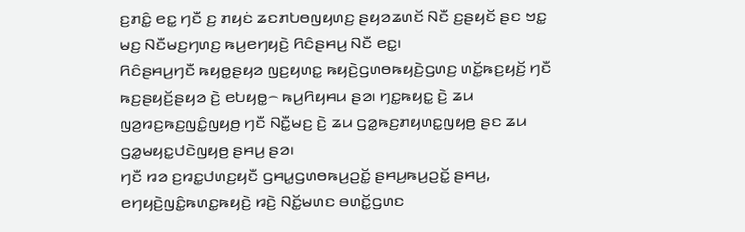ꤢ꤬ꤊꤢꤨ꤭ ꤕꤢ꤭ ꤚꤢꤪ ꤢ꤬ ꤊꤟꤢꤦ ꤘꤢꤊꤝꤥꤜꤟꤛꤢ꤬ ꤔꤟꤤꤘꤛꤢꤩ ꤡꤢꤪ ꤢ꤬ꤔꤟꤢꤩ ꤔꤢ ꤠꤢ꤭ ꤗꤢ꤬ ꤡꤢꤪꤗꤢ꤬ꤚꤛꤢ꤬ ꤒꤣ꤬ꤕꤚꤟꤢꤧ꤬ ꤖꤢꤨꤔꤌꤣ꤬ ꤡꤢꤪ ꤕꤢ꤭꤯
ꤖꤢꤨꤔꤌꤣ꤬ꤚꤢꤪ ꤒꤟꤥ꤭ꤔꤟꤤ ꤜꤢ꤬ꤟꤛꤢ꤭ ꤒꤟꤢꤧ꤬ꤞꤛꤥꤒꤟꤢꤧ꤬ꤞꤛꤢ꤬ ꤛꤢꤩ꤭ꤒꤢ꤬ꤟꤢꤩ꤬ ꤚꤢꤪ ꤒꤢ꤬ꤔꤟꤢꤩ꤬ꤔꤟꤤ ꤢꤧ꤬ ꤕꤝꤟꤥ꤭꤮ ꤒꤣ꤬ꤖꤟꤌꤣ ꤔꤤ꤯ ꤚꤢ꤭ꤒꤟꤢ꤭ ꤢꤧ꤬ ꤘꤣ ꤜꤤ꤬ꤙꤢ꤬ꤒꤢ꤬ꤜꤢꤨ꤭ꤜꤟꤥ꤬ ꤚꤢꤪ ꤡꤢꤪ꤭ꤗꤢ꤬ ꤢꤧ꤬ ꤘꤣ ꤞꤤ꤭ꤒꤢ꤬ꤊꤟꤛꤢ꤭ꤜꤟꤥ꤬ ꤔꤢ ꤘꤣ ꤞꤤ꤭ꤗꤟꤢ꤭ꤓꤢꤧꤜꤟꤥ꤬ ꤔꤌꤣ꤬ ꤔꤤ꤯
ꤚꤢꤪ ꤙꤤ ꤢ꤬ꤙꤢ꤭ꤓꤛꤢ꤬ꤟꤢꤪ ꤞꤌꤣ꤭ꤞꤛꤥꤒꤣ꤬ꤑꤢꤩ꤭ ꤔꤌꤣ꤬ꤒꤣ꤬ꤑꤢꤩ꤭ ꤔꤌꤣ꤬, ꤕꤚꤟꤢꤧ꤬ꤜꤢꤨ꤭ꤒꤛꤢ꤭ꤒꤟꤢꤧ꤬ ꤙꤢꤧ꤬ ꤡꤢꤩ꤭ꤗꤛꤢ ꤋꤛꤢꤩ꤭ꤞꤛꤢ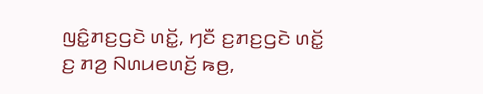ꤜꤢꤨ꤭ꤊꤢ꤬ꤞꤢꤧ ꤛꤢꤩ꤭, ꤚꤢꤪ ꤢ꤬ꤊꤢ꤬ꤞꤢꤧ ꤛꤢꤩ꤭ ꤢ꤬ ꤊꤤ꤬ ꤡꤛꤣꤕꤛꤢꤩ꤬ ꤒꤥ꤬,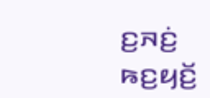ꤢ꤬ꤏꤢꤦ꤬ ꤒꤢ꤬ꤟꤢꤩ꤬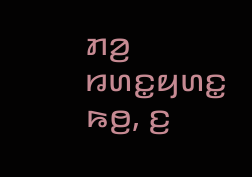ꤊꤤ꤬ ꤙꤛꤢ꤭ꤟꤛꤢ꤭ ꤒꤥ꤬, ꤢ꤬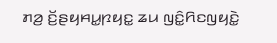ꤊꤤ꤬ ꤢꤩ꤬ꤔꤟꤌꤣ꤭ꤐꤟꤢ꤭ ꤘꤣ ꤜꤢꤨ꤭ꤖꤢꤜꤟꤢꤧ꤭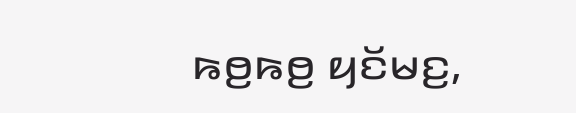ꤒꤥ꤬ꤒꤥ꤬ ꤟꤢꤩꤗꤢ꤬,